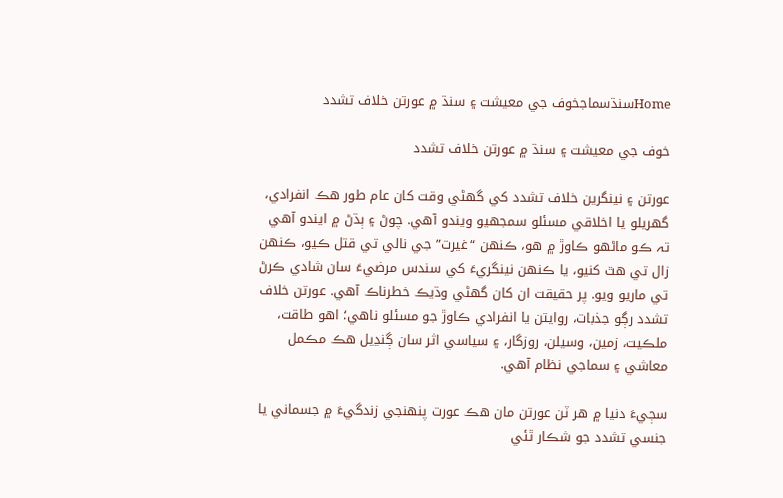Homeسنڌسماجخوف جي معيشت ۽ سنڌ ۾ عورتن خلاف تشدد

خوف جي معيشت ۽ سنڌ ۾ عورتن خلاف تشدد

عورتن ۽ نينگرين خلاف تشدد کي گهڻي وقت کان عام طور هڪ انفرادي، گهريلو يا اخلاقي مسئلو سمجهيو ویندو آهي. چوڻ ۽ ٻڌڻ ۾ ایندو آهي تہ ڪو ماڻهو ڪاوڙ ۾ هو، ڪنھن “غيرت” جي نالي تي قتل ڪيو، ڪنھن زال تي هٿ کنيو، يا ڪنھن نينگريءَ کي سندس مرضيءَ سان شادي ڪرڻ تي ماريو ويو. پر حقيقت ان کان گهڻي وڌيڪ خطرناڪ آهي. عورتن خلاف تشدد رڳو جذبات، روايتن يا انفرادي ڪاوڙ جو مسئلو ناهي؛ اهو طاقت، ملڪيت، زمين، وسيلن، روزگار، ۽ سياسي اثر سان ڳنڍيل هڪ مڪمل معاشي ۽ سماجي نظام آهي.

سڄيءَ دنيا ۾ هر ٽن عورتن مان هڪ عورت پنھنجي زندگيءَ ۾ جسماني يا جنسي تشدد جو شڪار ٿئي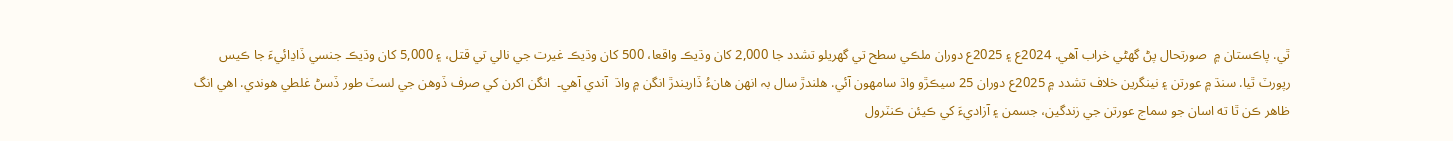ٿي. پاڪستان ۾  صورتحال پڻ گهڻي خراب آهي. 2024ع ۽ 2025ع دوران ملڪي سطح تي گهريلو تشدد جا 2,000 کان وڌيڪ واقعا، 500 کان وڌيڪ غيرت جي نالي تي قتل، ۽ 5,000 کان وڌيڪ جنسي ڏاڍائيءَ جا ڪيس رپورٽ ٿيا. سنڌ ۾ عورتن ۽ نينگرين خلاف تشدد ۾ 2025ع دوران 25 سيڪڙو واڌ سامهون آئي. ھلندڙ سال بہ انهن ھانءُ ڏاریندڙ انگن ۾ واڌ  آندي آھي۔  انگن اکرن کي صرف ڏوهن جي لسٽ طور ڏسڻ غلطي هوندي. اهي انگ ظاهر ڪن ٿا ته اسان جو سماج عورتن جي زندگين، جسمن ۽ آزاديءَ کي ڪيئن ڪنٽرول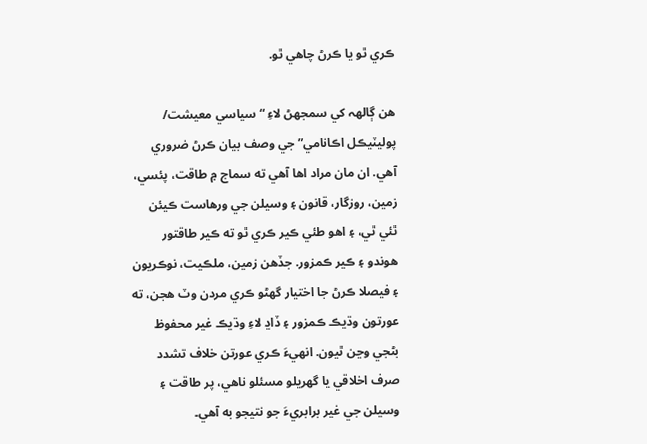ڪري ٿو یا ڪرڻ چاهي ٿو.

ھن ڳالهہ کي سمجهڻ لاءِ “سياسي معيشت/ پولیٽیڪل اڪانامي” جي وصف بیان ڪرڻ ضروري آھي. ان مان مراد اها آهي ته سماج ۾ طاقت، پئسي، زمين، روزگار، قانون ۽ وسيلن جي ورهاست ڪيئن ٿئي ٿي، ۽ اهو طئي ڪير ڪري ٿو ته ڪير طاقتور هوندو ۽ ڪير ڪمزور. جڏهن زمين، ملڪيت، نوڪريون ۽ فيصلا ڪرڻ جا اختيار گهڻو ڪري مردن وٽ هجن، ته عورتون وڌيڪ ڪمزور ۽ ڏاڍ لاءِ وڌيڪ غير محفوظ بڻجي وڃن ٿيون. انهيءَ ڪري عورتن خلاف تشدد صرف اخلاقي يا گهريلو مسئلو ناهي، پر طاقت ۽ وسيلن جي غير برابريءَ جو نتيجو به آهي۔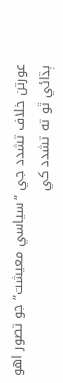عورتن خلاف تشدد جي “سياسي معيشت” جو تصور اهو ٻڌائي ٿو ته تشدد کي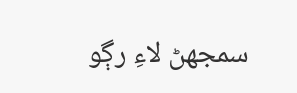سمجهڻ لاءِ رڳو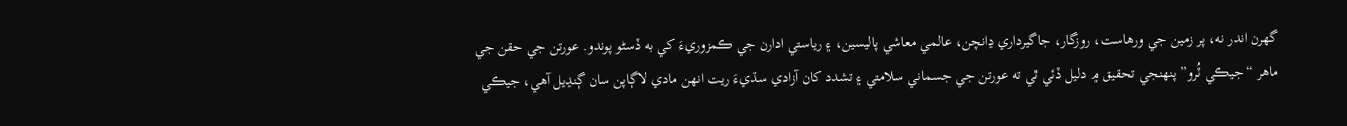گهرن اندر نه، پر زمين جي ورهاست، روزگار، جاگيرداري ڍانچن، عالمي معاشي پاليسين، ۽ رياستي ادارن جي ڪمزوريءَ کي به ڏسڻو پوندو. عورتن جي حقن جي ماهر “جيڪي ٽُرو” پنھنجي تحقیق ۾ دليل ڏئي ٿي ته عورتن جي جسماني سلامتي ۽ تشدد کان آزادي سڌيءَ ريت انهن مادي لاڳاپن سان ڳنڍيل آهي، جيڪي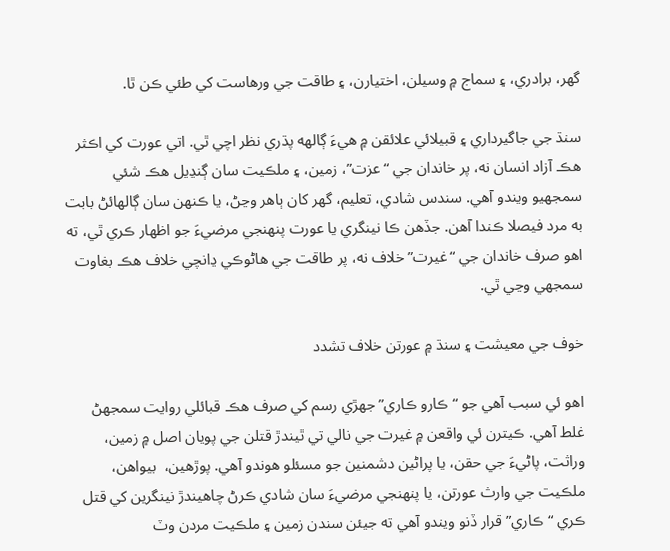گهر، برادري، ۽ سماج ۾ وسيلن، اختيارن، ۽ طاقت جي ورهاست کي طئي ڪن ٿا.

سنڌ جي جاگيرداري ۽ قبيلائي علائقن ۾ هيءَ ڳالهه پڌري نظر اچي ٿي. اتي عورت کي اڪثر هڪ آزاد انسان نه، پر خاندان جي “عزت”، زمين، ۽ ملڪيت سان ڳنڍيل هڪ شئي سمجهيو ويندو آهي. سندس شادي، تعليم، گهر کان ٻاهر وڃڻ، يا ڪنھن سان ڳالهائڻ بابت به مرد فيصلا ڪندا آهن. جڏهن ڪا نينگري يا عورت پنھنجي مرضيءَ جو اظھار ڪري ٿي، ته اهو صرف خاندان جي “غيرت” خلاف نه، پر طاقت جي ھاڻوڪي ڍانچي خلاف هڪ بغاوت سمجهي وڃي ٿي.

خوف جي معيشت ۽ سنڌ ۾ عورتن خلاف تشدد

اهو ئي سبب آهي جو “ڪارو ڪاري” جھڙي رسم کي صرف هڪ قبائلي روايت سمجهڻ غلط آهي. ڪيترن ئي واقعن ۾ غيرت جي نالي تي ٿيندڙ قتلن جي پويان اصل ۾ زمين، وراثت، پاڻيءَ جي حقن، يا پراڻين دشمنين جو مسئلو هوندو آهي. پوڙهين،  بيواهن، ملڪيت جي وارث عورتن، يا پنھنجي مرضيءَ سان شادي ڪرڻ چاهيندڙ نينگرين کي قتل ڪري “ڪاري” قرار ڏنو ويندو آهي ته جيئن سندن زمين ۽ ملڪيت مردن وٽ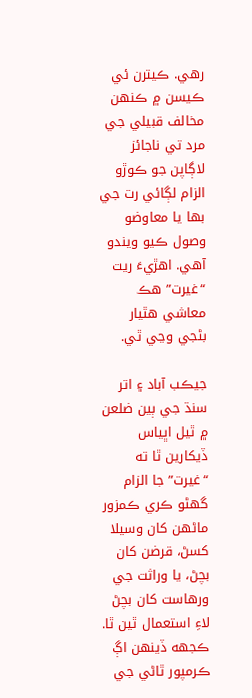رهي. ڪيترن ئي ڪيسن ۾ ڪنھن مخالف قبيلي جي مرد تي ناجائز لاڳاپن جو ڪوڙو الزام لڳائي رت جي بھا يا معاوضو وصول ڪيو ويندو آهي. اهڙيءَ ريت “غيرت” هڪ معاشي هٿيار بڻجي وڃي ٿي.

جیڪب آباد ۽ اتر سنڌ جي ٻين ضلعن ۾ ٿيل اڀياس ڏيکارين ٿا ته “غيرت” جا الزام گهڻو ڪري ڪمزور ماڻهن کان وسيلا کسڻ، قرضن کان بچڻ، يا وراثت جي ورهاست کان بچڻ لاءِ استعمال ٿين ٿا. ڪجهه ڏینھن اڳ ڪرمپور ٿاڻي جي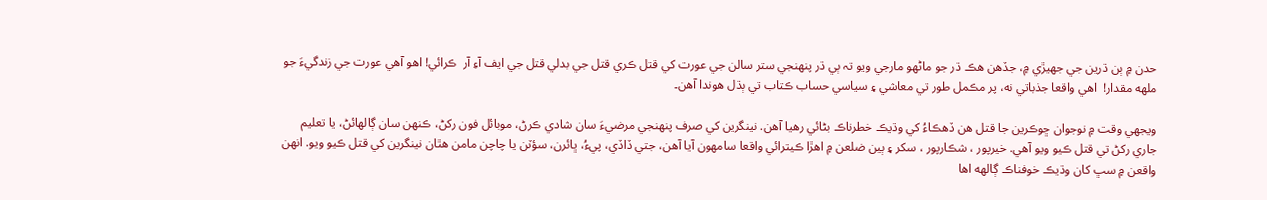حدن ۾ ٻن ڌرین جي جهيڙي ۾، جڏھن ھڪ ڌر جو ماڻهو مارجي ویو تہ ٻي ڌر پنھنجي ستر سالن جي عورت کي قتل ڪري قتل جي بدلي قتل جي ایف آءِ آر  ڪرائي! اھو آھي عورت جي زندگيءَ جو ملهه مقدار!  اهي واقعا جذباتي نه، پر مڪمل طور تي معاشي ۽ سياسي حساب ڪتاب تي ٻڌل هوندا آهن۔

ويجهي وقت ۾ نوجوان ڇوڪرين جا قتل هن ڏھڪاءُ کي وڌيڪ خطرناڪ بڻائي رهيا آهن. نينگرين کي صرف پنھنجي مرضيءَ سان شادي ڪرڻ، موبائل فون رکڻ، ڪنھن سان ڳالهائڻ، يا تعليم جاري رکڻ تي قتل ڪيو ويو آهي. خیرپور ، شڪارپور ، سکر ۽ ٻين ضلعن ۾ اهڙا ڪيترائي واقعا سامهون آيا آهن، جتي ڏاڏي، پيءُ، ڀائرن، سؤٽن يا چاچن مامن هٿان نينگرين کي قتل ڪيو ويو. انهن واقعن ۾ سڀ کان وڌيڪ خوفناڪ ڳالهه اها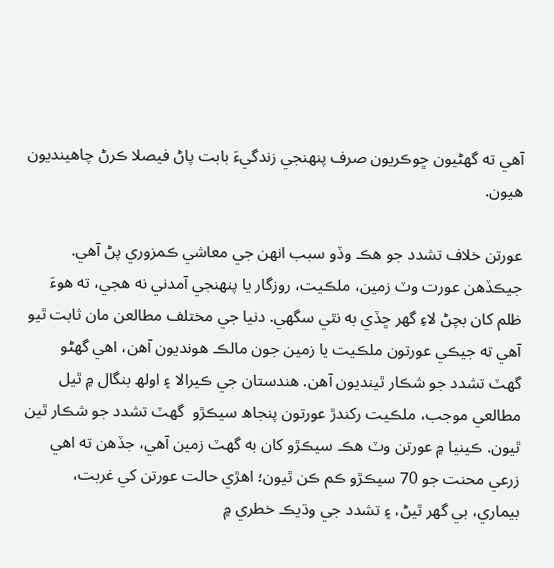آهي ته گهڻيون ڇوڪريون صرف پنھنجي زندگيءَ بابت پاڻ فيصلا ڪرڻ چاهينديون هيون.

عورتن خلاف تشدد جو هڪ وڏو سبب انهن جي معاشي ڪمزوري پڻ آهي. جيڪڏهن عورت وٽ زمين، ملڪيت، روزگار يا پنھنجي آمدني نه هجي، ته هوءَ ظلم کان بچڻ لاءِ گهر ڇڏي به نٿي سگهي. دنيا جي مختلف مطالعن مان ثابت ٿيو آهي ته جيڪي عورتون ملڪيت يا زمين جون مالڪ هونديون آهن، اهي گهڻو گهٽ تشدد جو شڪار ٿينديون آهن. هندستان جي ڪيرالا ۽ اولھ بنگال ۾ ٿيل مطالعي موجب، ملڪيت رکندڙ عورتون پنجاھ سیڪڙو  گهٽ تشدد جو شڪار ٿين ٿيون. ڪينيا ۾ عورتن وٽ هڪ سيڪڙو کان به گهٽ زمين آهي، جڏهن ته اهي زرعي محنت جو 70 سيڪڙو ڪم ڪن ٿيون؛ اهڙي حالت عورتن کي غربت، بيماري، بي گهر ٿيڻ، ۽ تشدد جي وڌيڪ خطري ۾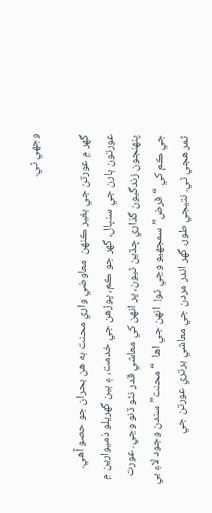وجهي ٿي.

گهر ۾ عورتن جي بغیر ڪنھن  معاوضي واري محنت به هن بحران جو حصو آهي. عورتون ٻارن جي سنڀال، گهر جو ڪم، پوڙهن جي خدمت، ۽ ٻين گهريلو ذميوارين ۾ پنھنجون زندگيون گذاري ڇڏين ٿيون، پر انهن کي معاشي قدر نٿو ڏنو وڃي. عورت جي ڪم کي “فرض” سمجهيو وڃي ٿو!  انهن جي اھا  “محنت” سندن وجود لاءِ بي ثمر ھجي ٿي. نتيجي طور، گهر اندر مردن جي معاشي برتري عورتن جي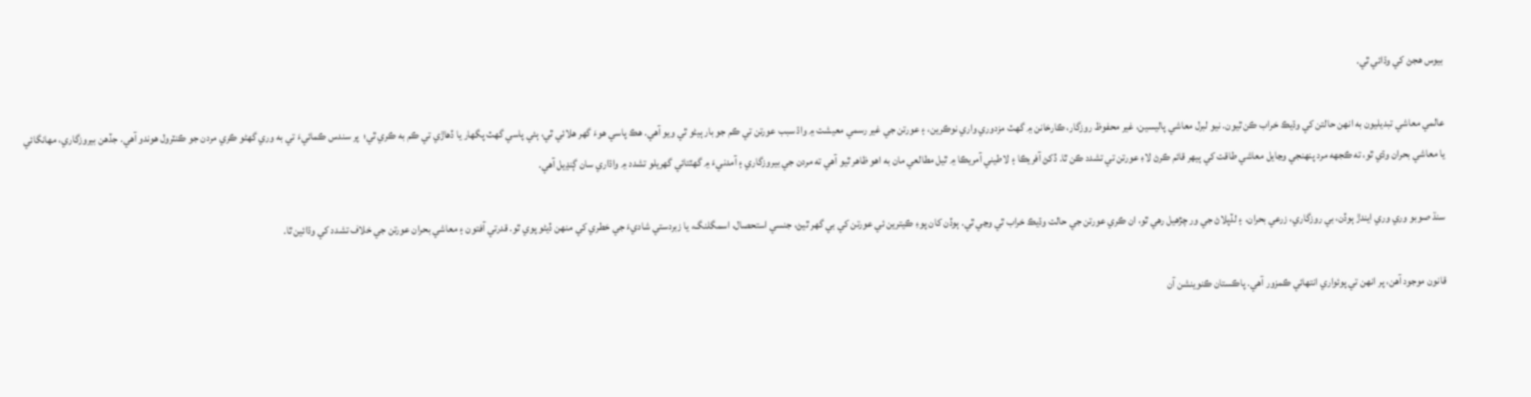بيوس هجڻ کي وڌائي ٿي.

عالمي معاشي تبديليون به انهن حالتن کي وڌيڪ خراب ڪن ٿيون. نيو لبرل معاشي پاليسين، غير محفوظ روزگار، ڪارخانن ۾ گهٽ مزدوري واري نوڪرين، ۽ عورتن جي غير رسمي معيشت ۾ واڌ سبب عورتن تي ڪم جو بار ٻيڻو ٿي ويو آهي. هڪ پاسي هوءَ گهر هلائي ٿي، ٻئي پاسي گهٽ پگهار یا ڏھاڙي تي ڪم به ڪري ٿي؛  پر سندس ڪمائيءَ تي به وري گهڻو ڪري مردن جو ڪنٽرول هوندو آهي. جڏهن بيروزگاري، مھانگائي يا معاشي بحران وڌي ٿو، ته ڪجهه مرد پنھنجي وڃايل معاشي طاقت کي ٻيھر قائم ڪرڻ لاءِ عورتن تي تشدد ڪن ٿا. ڏکڻ آفريڪا ۽ لاطيني آمريڪا ۾ ٿيل مطالعي مان به اهو ظاهر ٿيو آهي ته مردن جي بيروزگاري ۽ آمدنيءَ ۾ گهٽتائي گهريلو تشدد ۾ واڌاري سان ڳنڍيل آهي.

سنڌ صوبو وري وري ایندڙ ٻوڏن، بي روزگاري، زرعي بحران، ۽ لڏپلاڻ جي ور چڙھیل رھي ٿو، ان ڪري عورتن جي حالت وڌيڪ خراب ٿي وڃي ٿي. ٻوڏن کان پوءِ ڪيترين ئي عورتن کي بي گهر ٿيڻ، جنسي استحصال، اسمگلنگ، يا زبردستي شاديءَ جي خطري کي منھن ڏيڻو پوي ٿو. قدرتي آفتون ۽ معاشي بحران عورتن جي خلاف تشدد کي وڌائين ٿا.

قانون موجود آهن، پر انهن تي پوئواري انتھائي ڪمزور آهي. پاڪستان ڪنوینشن آن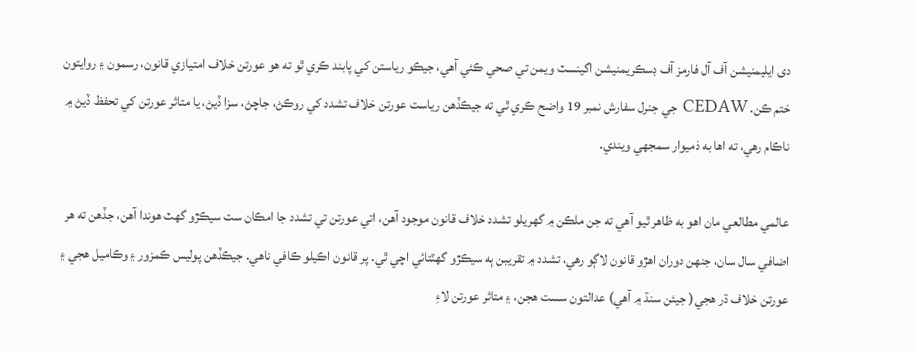دی ایلیمنیشن آف آل فارمز آف ڊسڪریمنیشن اگینسٽ ویمن تي صحي ڪئي آهي، جيڪو رياستن کي پابند ڪري ٿو ته هو عورتن خلاف امتيازي قانون، رسمون ۽ روايتون ختم ڪن. CEDAW جي جنرل سفارش نمبر 19 واضح ڪري ٿي ته جيڪڏهن رياست عورتن خلاف تشدد کي روڪڻ، جاچڻ، سزا ڏيڻ، يا متاثر عورتن کي تحفظ ڏيڻ ۾ ناڪام رهي، ته اها به ذميوار سمجهي ويندي.

عالمي مطالعي مان اهو به ظاهر ٿيو آهي ته جن ملڪن ۾ گهريلو تشدد خلاف قانون موجود آهن، اتي عورتن تي تشدد جا امڪان ست سيڪڙو گهٽ هوندا آهن، جڏهن ته هر اضافي سال سان، جنھن دوران اهڙو قانون لاڳو رهي، تشدد ۾ تقريبن ٻه سيڪڙو گهٽتائي اچي ٿي. پر قانون اڪيلو ڪافي ناهي. جيڪڏهن پوليس ڪمزور ۽ وڪامیل هجي ۽ عورتن خلاف ڌر ھجي( جیئن سنڌ ۾ آھي) عدالتون سست هجن، ۽ متاثر عورتن لاءِ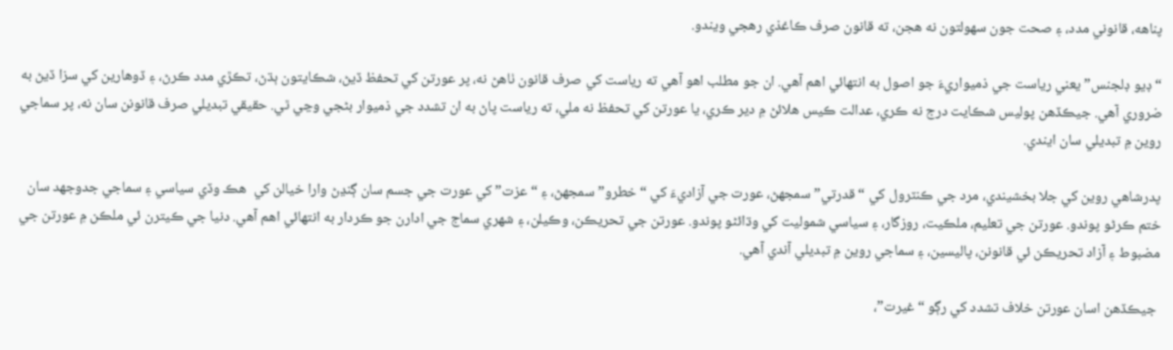پناهه، قانوني مدد، ۽ صحت جون سھولتون نه هجن، ته قانون صرف ڪاغذي رهجي ويندو.

“ڊيو ڊلجنس” يعني رياست جي ذميواريءَ جو اصول به انتھائي اهم آهي. ان جو مطلب اهو آهي ته رياست کي صرف قانون ٺاهڻ نه، پر عورتن کي تحفظ ڏيڻ، شڪايتون ٻڌڻ، تڪڙي مدد ڪرڻ، ۽ ڏوهارين کي سزا ڏيڻ به ضروري آهي. جيڪڏهن پوليس شڪايت درج نه ڪري، عدالت ڪيس هلائڻ ۾ دير ڪري، يا عورتن کي تحفظ نه ملي، ته رياست پاڻ به ان تشدد جي ذميوار بڻجي وڃي ٿي. حقيقي تبديلي صرف قانونن سان نه، پر سماجي روين ۾ تبديلي سان ايندي.

پدرشاھي روین کي جلا بخشیندي، مرد جي ڪنٽرول کي “قدرتي” سمجهڻ، عورت جي آزاديءَ کي “خطرو” سمجهڻ، ۽ “عزت” کي عورت جي جسم سان ڳنڍڻ وارا خيالن کي  ھڪ وڏي سیاسي ۽ سماجي جدوجھد سان ختم ڪرڻو پوندو. عورتن جي تعليم، ملڪيت، روزگار، ۽ سياسي شموليت کي وڌائڻو پوندو. عورتن جي تحريڪن، وڪيلن، ۽ شھري سماج جي ادارن جو ڪردار به انتھائي اهم آهي. دنيا جي ڪيترن ئي ملڪن ۾ عورتن جي مضبوط ۽ آزاد تحريڪن ئي قانونن، پاليسين، ۽ سماجي روين ۾ تبديلي آندي آهي.

 جيڪڏهن اسان عورتن خلاف تشدد کي رڳو “غيرت”،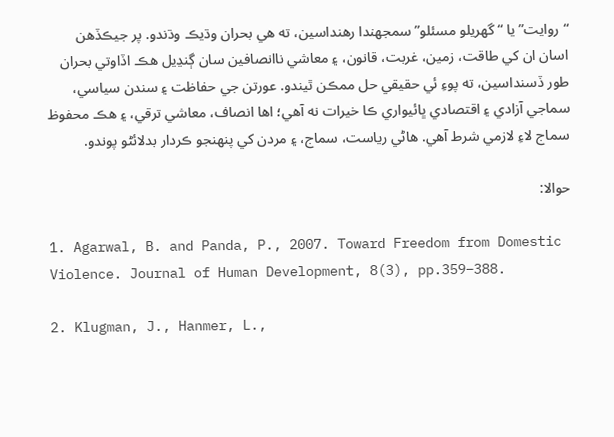“روايت” يا “گهريلو مسئلو” سمجهندا رهنداسين، ته هي بحران وڌيڪ وڌندو. پر جيڪڏهن اسان ان کي طاقت، زمين، غربت، قانون، ۽ معاشي ناانصافين سان ڳنڍيل هڪ اڏاوتي بحران طور ڏسنداسين، ته پوءِ ئي حقيقي حل ممڪن ٿيندو. عورتن جي حفاظت ۽ سندن سیاسي، سماجي آزادي ۽ اقتصادي ڀائیواري ڪا خيرات نه آهي؛ اها انصاف، معاشي ترقي، ۽ هڪ محفوظ سماج لاءِ لازمي شرط آهي. هاڻي رياست، سماج، ۽ مردن کي پنهنجو ڪردار بدلائڻو پوندو.

حوالا:

1. Agarwal, B. and Panda, P., 2007. Toward Freedom from Domestic Violence. Journal of Human Development, 8(3), pp.359–388.

2. Klugman, J., Hanmer, L.,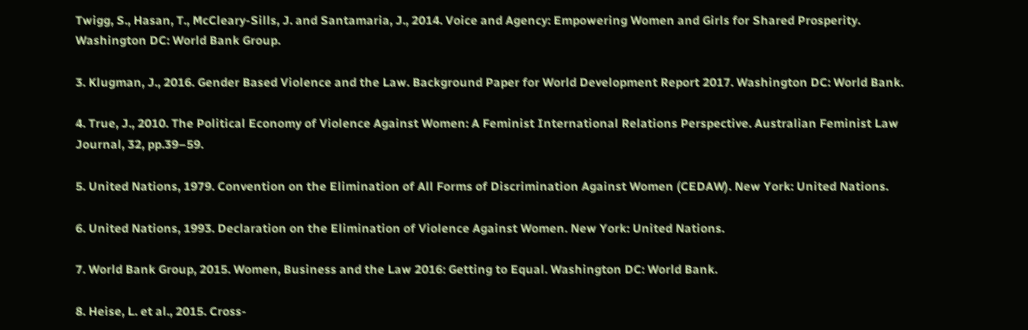Twigg, S., Hasan, T., McCleary-Sills, J. and Santamaria, J., 2014. Voice and Agency: Empowering Women and Girls for Shared Prosperity. Washington DC: World Bank Group.

3. Klugman, J., 2016. Gender Based Violence and the Law. Background Paper for World Development Report 2017. Washington DC: World Bank.

4. True, J., 2010. The Political Economy of Violence Against Women: A Feminist International Relations Perspective. Australian Feminist Law Journal, 32, pp.39–59.

5. United Nations, 1979. Convention on the Elimination of All Forms of Discrimination Against Women (CEDAW). New York: United Nations.

6. United Nations, 1993. Declaration on the Elimination of Violence Against Women. New York: United Nations.

7. World Bank Group, 2015. Women, Business and the Law 2016: Getting to Equal. Washington DC: World Bank.

8. Heise, L. et al., 2015. Cross-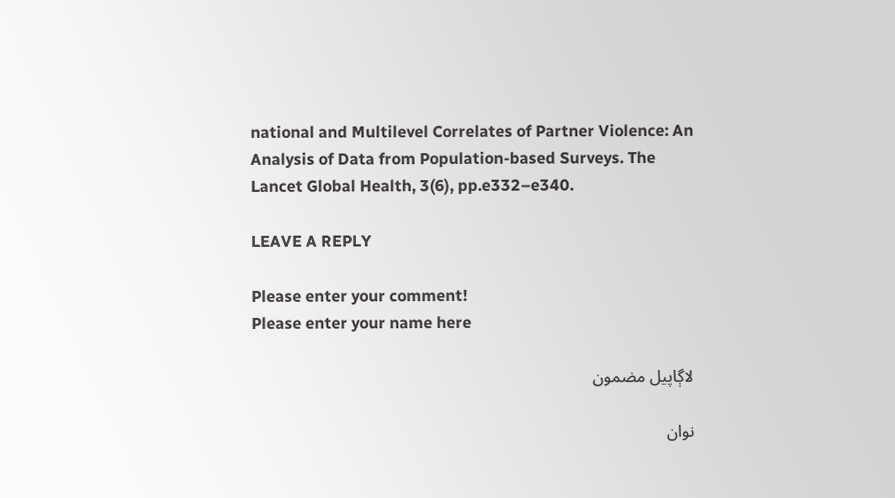national and Multilevel Correlates of Partner Violence: An Analysis of Data from Population-based Surveys. The Lancet Global Health, 3(6), pp.e332–e340.

LEAVE A REPLY

Please enter your comment!
Please enter your name here

لاڳاپيل مضمون

نوان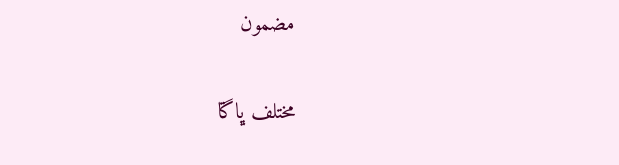مضمون

مختلف ڀاڱا